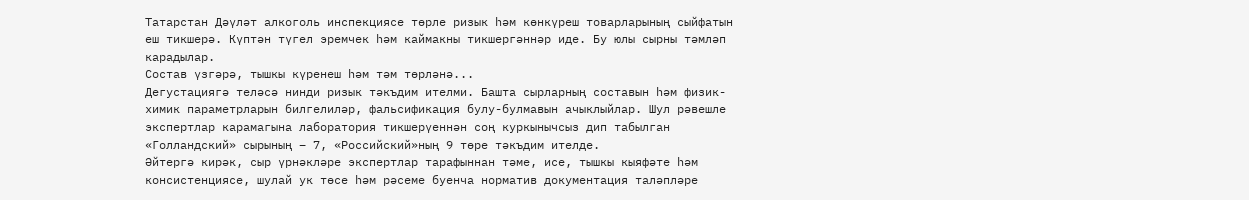Татарстан Дәүләт алкоголь инспекциясе төрле ризык һәм көнкүреш товарларының сыйфатын еш тикшерә. Күптән түгел эремчек һәм каймакны тикшергәннәр иде. Бу юлы сырны тәмләп карадылар.
Состав үзгәрә, тышкы күренеш һәм тәм төрләнә...
Дегустациягә теләсә нинди ризык тәкъдим ителми. Башта сырларның составын һәм физик-химик параметрларын билгелиләр, фальсификация булу-булмавын ачыклыйлар. Шул рәвешле экспертлар карамагына лаборатория тикшерүеннән соң куркынычсыз дип табылган «Голландский» сырының – 7, «Российский»ның 9 төре тәкъдим ителде.
Әйтергә кирәк, сыр үрнәкләре экспертлар тарафыннан тәме, исе, тышкы кыяфәте һәм консистенциясе, шулай ук төсе һәм рәсеме буенча норматив документация таләпләре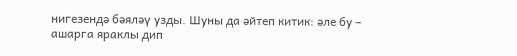нигезендә бәяләү узды. Шуны да әйтеп китик: әле бу – ашарга яраклы дип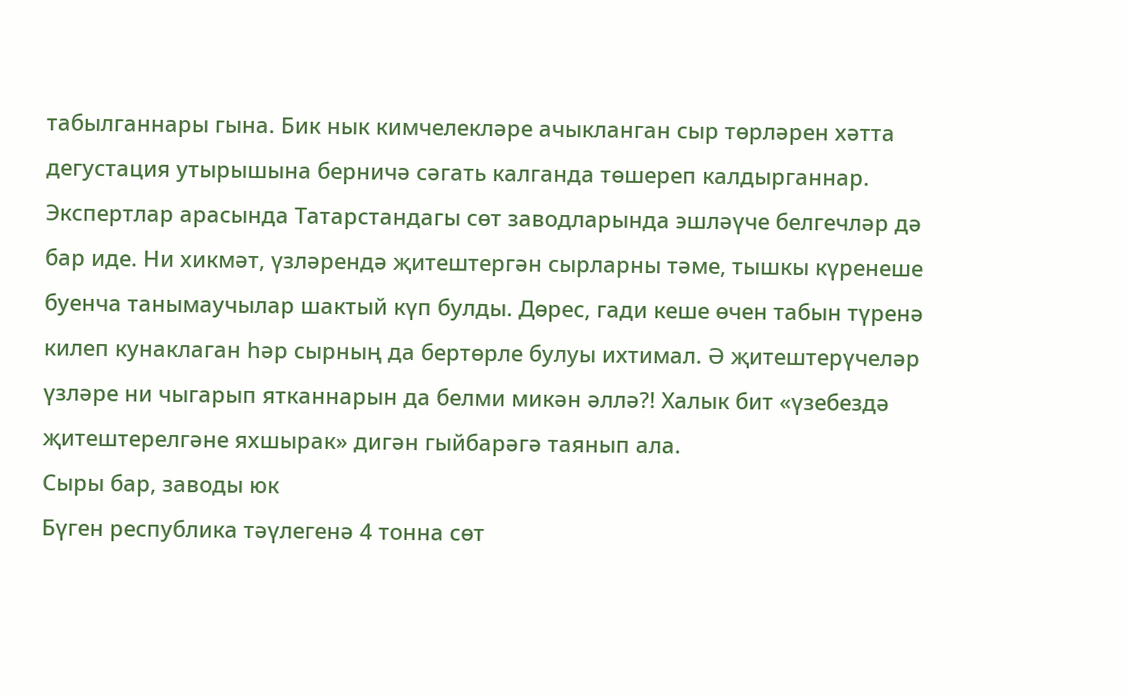табылганнары гына. Бик нык кимчелекләре ачыкланган сыр төрләрен хәтта дегустация утырышына берничә сәгать калганда төшереп калдырганнар.
Экспертлар арасында Татарстандагы сөт заводларында эшләүче белгечләр дә бар иде. Ни хикмәт, үзләрендә җитештергән сырларны тәме, тышкы күренеше буенча танымаучылар шактый күп булды. Дөрес, гади кеше өчен табын түренә килеп кунаклаган һәр сырның да бертөрле булуы ихтимал. Ә җитештерүчеләр үзләре ни чыгарып ятканнарын да белми микән әллә?! Халык бит «үзебездә җитештерелгәне яхшырак» дигән гыйбарәгә таянып ала.
Сыры бар, заводы юк
Бүген республика тәүлегенә 4 тонна сөт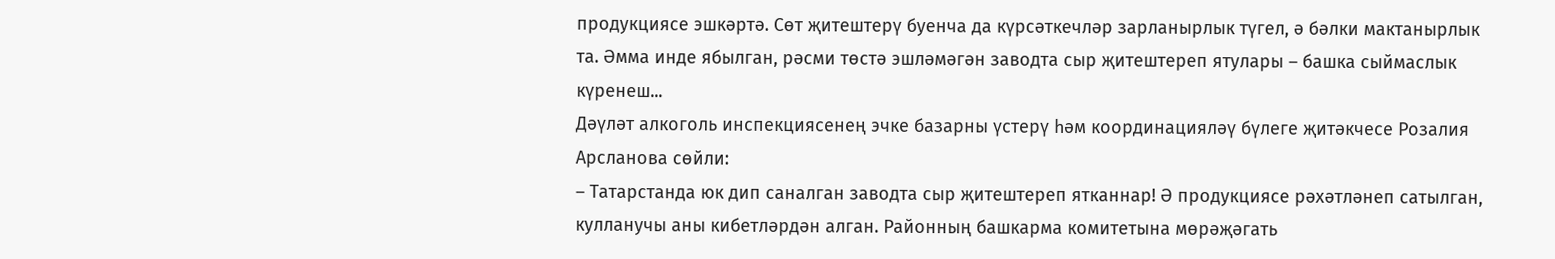продукциясе эшкәртә. Сөт җитештерү буенча да күрсәткечләр зарланырлык түгел, ә бәлки мактанырлык та. Әмма инде ябылган, рәсми төстә эшләмәгән заводта сыр җитештереп ятулары – башка сыймаслык күренеш...
Дәүләт алкоголь инспекциясенең эчке базарны үстерү һәм координацияләү бүлеге җитәкчесе Розалия Арсланова сөйли:
– Татарстанда юк дип саналган заводта сыр җитештереп ятканнар! Ә продукциясе рәхәтләнеп сатылган, кулланучы аны кибетләрдән алган. Районның башкарма комитетына мөрәҗәгать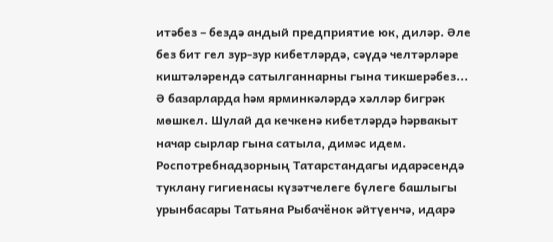итәбез – бездә андый предприятие юк, диләр. Әле без бит гел зур-зур кибетләрдә, сәүдә челтәрләре киштәләрендә сатылганнарны гына тикшерәбез... Ә базарларда һәм ярминкәләрдә хәлләр бигрәк мөшкел. Шулай да кечкенә кибетләрдә һәрвакыт начар сырлар гына сатыла, димәс идем.
Роспотребнадзорның Татарстандагы идарәсендә туклану гигиенасы күзәтчелеге бүлеге башлыгы урынбасары Татьяна Рыбачёнок әйтүенчә, идарә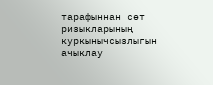тарафыннан сөт ризыкларының куркынычсызлыгын ачыклау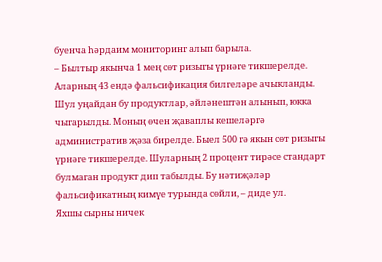буенча һәрдаим мониторинг алып барыла.
– Былтыр якынча 1 мең сөт ризыгы үрнәге тикшерелде. Аларның 43 ендә фальсификация билгеләре ачыкланды. Шул уңайдан бу продуктлар, әйләнештән алынып, юкка чыгарылды. Моның өчен җаваплы кешеләргә административ җәза бирелде. Быел 500 гә якын сөт ризыгы үрнәге тикшерелде. Шуларның 2 процент тирәсе стандарт булмаган продукт дип табылды. Бу нәтиҗәләр фальсификатның кимүе турында сөйли, – диде ул.
Яхшы сырны ничек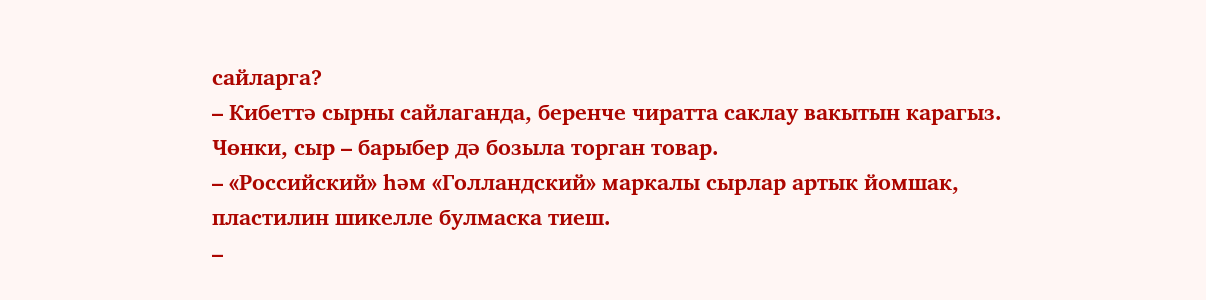сайларга?
– Кибеттә сырны сайлаганда, беренче чиратта саклау вакытын карагыз. Чөнки, сыр – барыбер дә бозыла торган товар.
– «Российский» һәм «Голландский» маркалы сырлар артык йомшак, пластилин шикелле булмаска тиеш.
–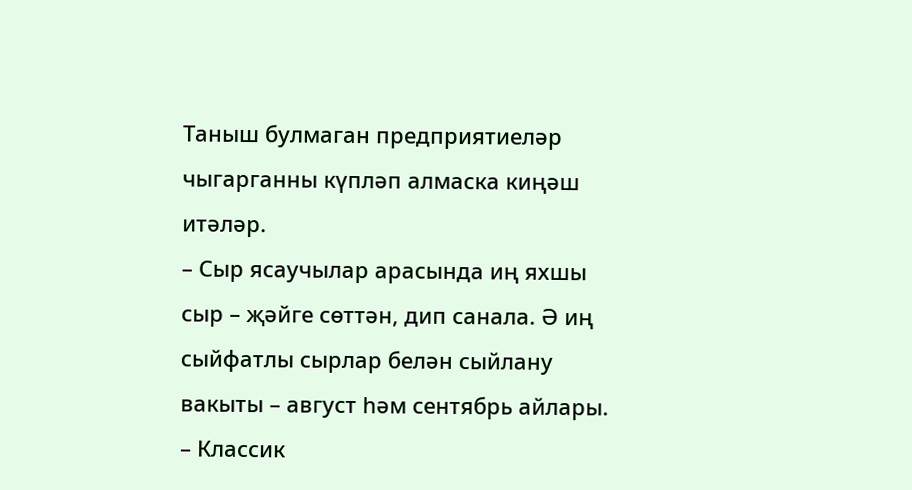Таныш булмаган предприятиеләр чыгарганны күпләп алмаска киңәш итәләр.
– Сыр ясаучылар арасында иң яхшы сыр – җәйге сөттән, дип санала. Ә иң сыйфатлы сырлар белән сыйлану вакыты – август һәм сентябрь айлары.
– Классик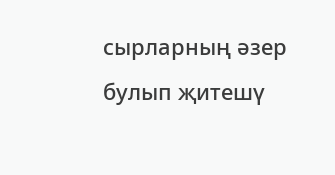сырларның әзер булып җитешү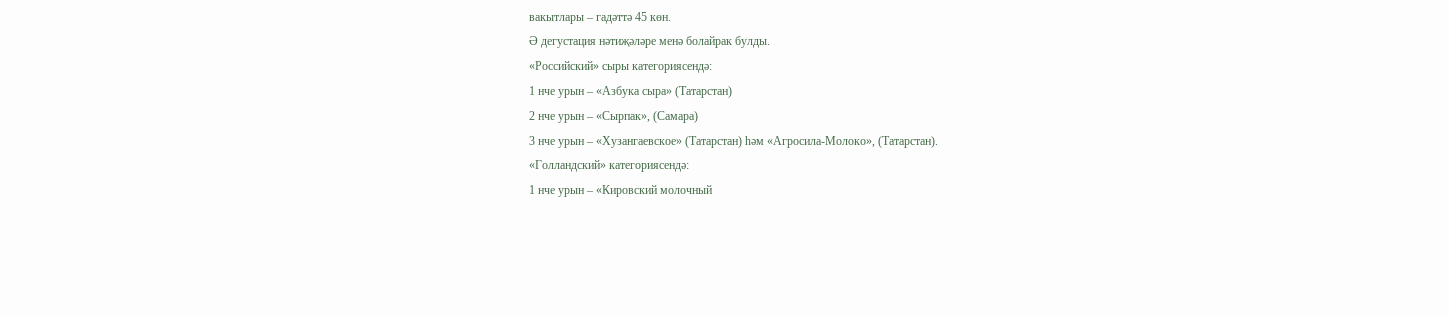вакытлары – гадәттә 45 көн.
Ә дегустация нәтиҗәләре менә болайрак булды.
«Российский» сыры категориясендә:
1 нче урын – «Азбука сыра» (Татарстан)
2 нче урын – «Сырпак», (Самара)
3 нче урын – «Хузангаевское» (Татарстан) һәм «Агросила-Молоко», (Татарстан).
«Голландский» категориясендә:
1 нче урын – «Кировский молочный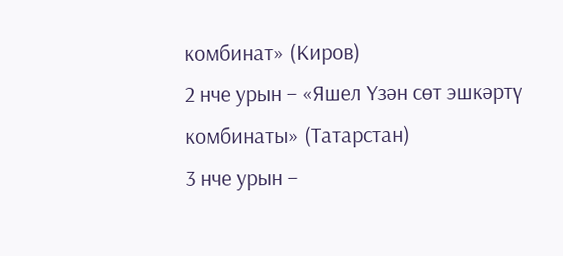комбинат» (Киров)
2 нче урын – «Яшел Үзән сөт эшкәртү комбинаты» (Татарстан)
3 нче урын –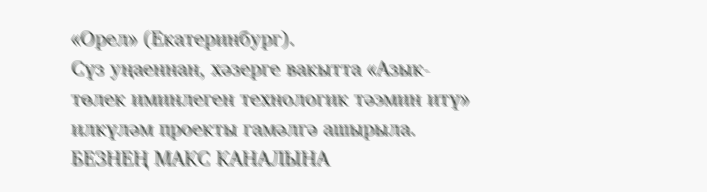«Орел» (Екатеринбург).
Сүз уңаеннан, хәзерге вакытта «Азык-төлек иминлеген технологик тәэмин итү» илкүләм проекты гамәлгә ашырыла.
БЕЗНЕҢ МАКС КАНАЛЫНА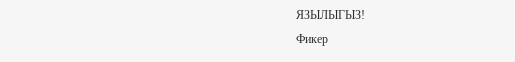ЯЗЫЛЫГЫЗ!
Фикер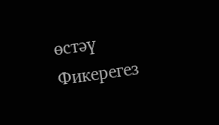өстәү
Фикерегез